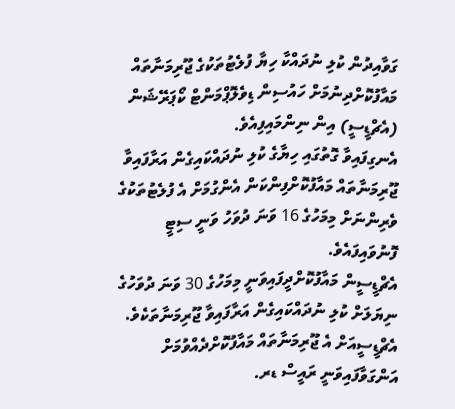ގަވާއިދުން ކުލި ނުދައްކާ ހިޔާ ފުލެޓުތަކުގެ ޖޫރިމަނާތައް މައާފުކޮށްދިނުމަށް ހައުސިން ޑިވެލޮޕްމަންޓް ކޯޕަރޭޝަން (އެޗްޑީސީ) އިން ނިންމައިފިއެވެ.
އެނގިފައިވާ ގޮތުގައި ހިޔާގެ ކުލި ނުދައްކައިގެން އަރާފައިވާ ޖޫރިމަނާތައް މައާފުކޮށްފިންކަން އެންގުމަށް އެ ފުލެޓުތަކުގެ ވެރިންނަށް މިމަހުގެ 16 ވަނަ ދުވަހު ވަނީ ސިޓީ ފޮނުވައިފައެވެ.
އެޗްޑީސީން މައާފުކޮށްދީފައިވަނީ މިމަހުގެ 30 ވަނަ ދުވަހުގެ ނިޔަލަށް ކުލި ނުދައްކައިގެން އަރާފައިވާ ޖޫރިމަނާތަކެވެ. އެޗްޑީސީއަށް އެ ޖޫރިމަނާތައް މައާފުކޮށްދެއްވުމަށް އަންގަވާފައިވަނީ ރައީސް ޑރ.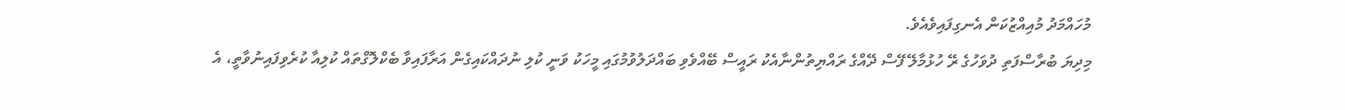މުހައްމަދު މުއިއްޒުކަން އެނގިފައިވެއެވެ.
މިދިޔަ ބުރާސްފަތި ދުވަހުގެ ރޭ ހުޅުމާލޭ ފޭސް ދޭއްގެ ރައްޔިތުންނާއެކު ރައީސް ބޭއްވެވި ބައްދަލުވުމުގައި މީހަކު ވަނީ ކުލި ނުދައްކައިގެން އަރާފައިވާ ބެކްލޮގްތައް ކުލިއާ ކުރެވިފައިނުވާތީ، އެ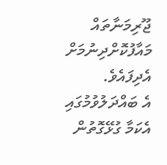ޖޫރިމަނާތައް މައާފުކޮށްދިނުމަށް އެދިފައެވެ.
އެ ބައްދަލުވުމުގައި އެކަމާ ގުޅޭގޮތުން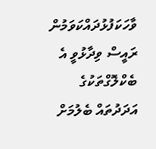ވާހަކަފުޅުދައްކަވަމުން ރައީސް ވިދާޅުވީ އެ ބެކްލޮގްތަކުގެ އަދަދުތައް ބެލުމަށް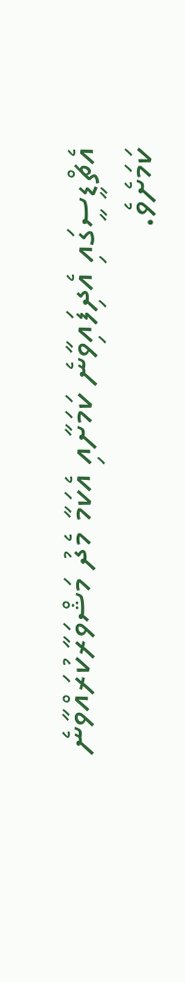އެޗްޑީސީގައި އެދިފައިވާނެ ކަމަށާއި އެކަމާ މެދު މަޝްވަރާކުރައްވާނެ ކަމަށެވެ.